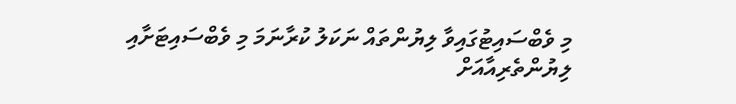މި ވެބްސައިޓުގައިވާ ލިޔުންތައް ނަކަލު ކުރާނަމަ މި ވެބްސައިޓަށާއި ލިޔުންތެރިއާއަށް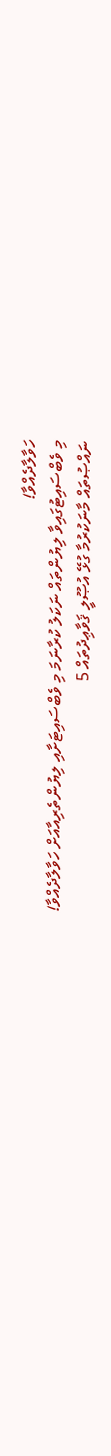ހަވާލާދެއްވާ!
މި ވެބްސައިޓުގައިވާ ލިޔުންތައް ނަކަލު ކުރާނަމަ މި ވެބްސައިޓަށާއި ލިޔުންތެރިއާއަށް ހަވާލާދެއްވާ!
ނައްޞުތައް މާނަކުރުމާ ގުޅޭ އުޞޫލީ ޤަވާޢިދުތައް 5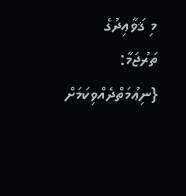މި ޤަވާޢިދުގެ ތަރުޖަމާ: {ނިޢުމަތްދެއްވިކަމަށް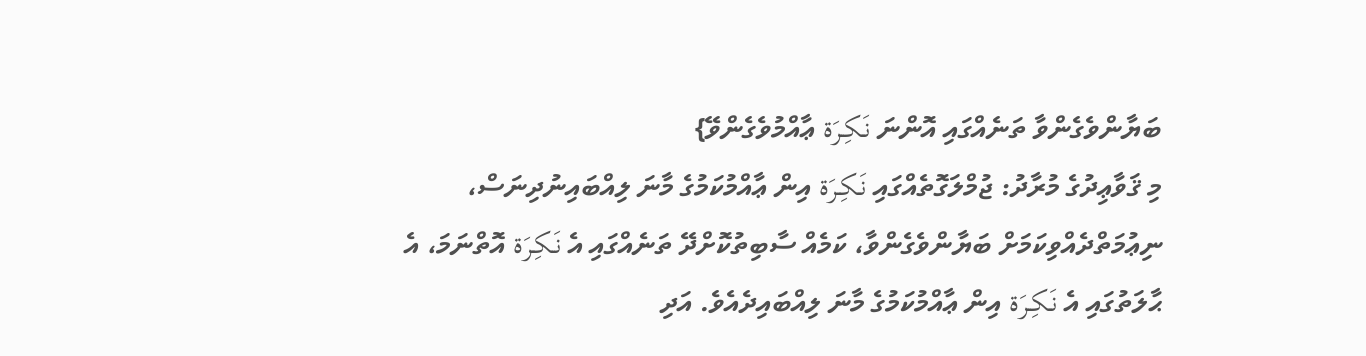ބަޔާންވެގެންވާ ތަނެއްގައި އޮންނަ نَـكِـرَة ޢާއްމުވެގެންވޭ}
މި ޤަވާޢިދުގެ މުރާދު: ޖުމްލަގޮތެއްގައި نَـكِـرَة އިން ޢާއްމުކަމުގެ މާނަ ލިއްބައިނުދިނަސް، ނިޢުމަތްދެއްވިކަމަށް ބަޔާންވެގެންވާ، ކަމެއް ސާބިތުކޮށްދޭ ތަނެއްގައި އެ نَـكِـرَة އޮތްނަމަ، އެ ޙާލަތުގައި އެ نَـكِـرَة އިން ޢާއްމުކަމުގެ މާނަ ލިއްބައިދެއެވެ. އަދި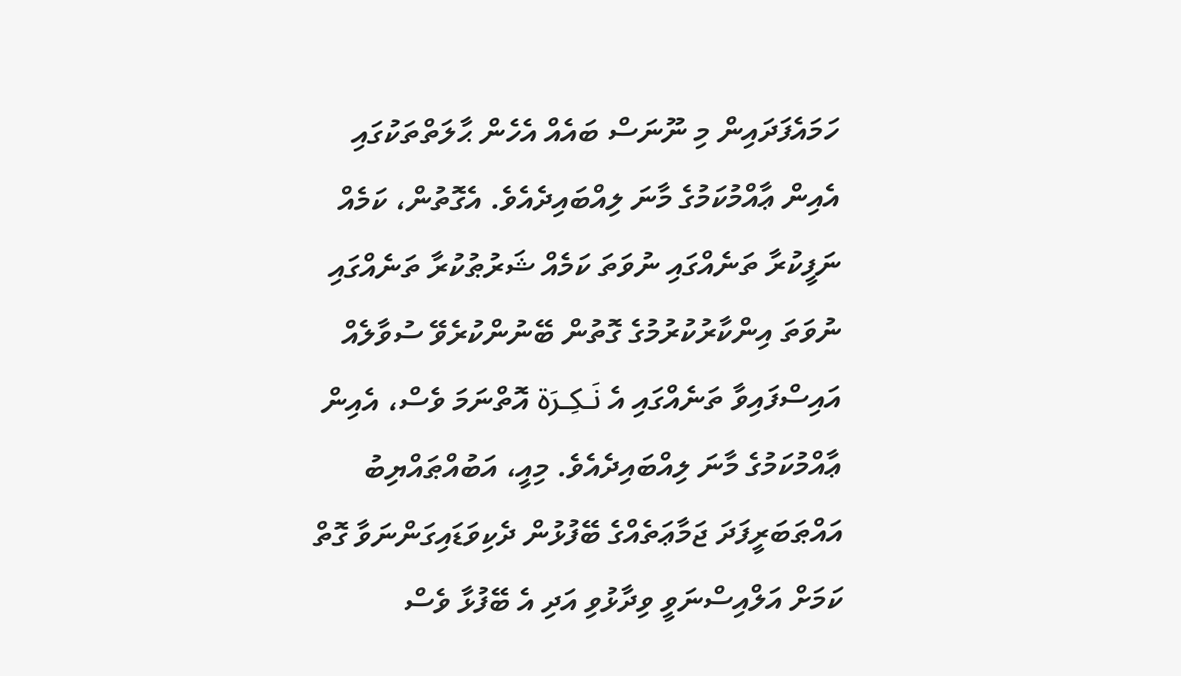ހަމައެފަދައިން މި ނޫނަސް ބައެއް އެހެން ޙާލަތްތަކުގައި އެއިން ޢާއްމުކަމުގެ މާނަ ލިއްބައިދެއެވެ. އެގޮތުން، ކަމެއް ނަފީކުރާ ތަނެއްގައި ނުވަތަ ކަމެއް ޝަރުޠުކުރާ ތަނެއްގައި ނުވަތަ އިންކާރުކުރުމުގެ ގޮތުން ބޭނުންކުރެވޭ ސުވާލެއް އައިސްފައިވާ ތަނެއްގައި އެ نَـكِـرَة އޮތްނަމަ ވެސް، އެއިން ޢާއްމުކަމުގެ މާނަ ލިއްބައިދެއެވެ. މިއީ، އަބުއްޠައްޔިބު އައްޠަބަރީފަދަ ޖަމާޢަތެއްގެ ބޭފުޅުން ދެކިވަޑައިގަންނަވާ ގޮތް ކަމަށް އަލްއިސްނަވީ ވިދާޅުވި އަދި އެ ބޭފުޅާ ވެސް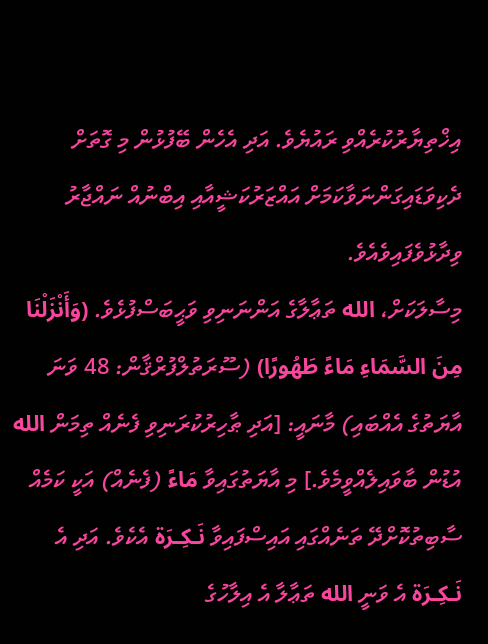އިޚްތިޔާރުކުރެއްވި ރައުޔެވެ. އަދި އެހެން ބޭފުޅުން މި ގޮތަށް ދެކިވަޑައިގަންނަވާކަމަށް އައްޒަރުކަޝީއާއި އިބްނުއް ނައްޖާރު ވިދާޅުވެފައިވެއެވެ.
މިސާލަކަށް، الله ތަޢާލާގެ އަންނަނިވި ވަޙީބަސްފުޅެވެ. (وَأَنْزَلْنَا مِنَ السَّمَاءِ مَاءً طَهُورًا) (ސޫރަތުލްފުރްޤާން: 48 ވަނަ އާޔަތުގެ އެއްބައި) މާނައީ: [އަދި ޠާހިރުކުރަނިވި ފެނެއް ތިމަން الله އުޑުން ބާވައިލެއްވީމެވެ.] މި އާޔަތުގައިވާ مَاءً (ފެނެއް) އަކީ ކަމެއް ސާބިތުކޮށްދޭ ތަނެއްގައި އައިސްފައިވާ نَـكِـرَة އެކެވެ. އަދި އެ نَـكِـرَة އެ ވަނީ الله ތަޢާލާ އެ އިލާހުގެ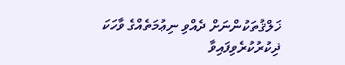ޚަލްޤުތަކުންނަށް ދެއްވި ނިޢުމަތެއްގެ ވާހަކަ ޛިކުރުކުރެވިފައިވާ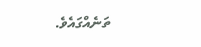ތަނެއްގައެވެ.